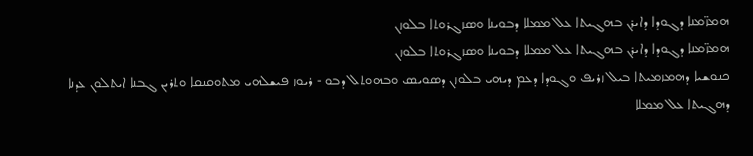ܗܡܙ̈ܡܢܐ ܕܓܘܕܐ ܕܐܝܪܢ ܒܗܓܝܬܐ ܥܠ ܡܡܠܐ ܕܒܘܝܢܐ ܘܣܙܓܪܘܬܐ ܒܠܘܙܢ
ܗܡܙ̈ܡܢܐ ܕܓܘܕܐ ܕܐܝܪܢ ܒܗܓܝܬܐ ܥܠ ܡܡܠܐ ܕܒܘܝܢܐ ܘܣܙܓܪܘܬܐ ܒܠܘܙܢ
ܟܢܘܫܝܐ ܕܗܡܙܡܝܬܐ ܒܝܠ ܙܪܝܦ ܘܓܘܕܐ ܕܥܡ ܕܝܗܝ ܒܠܘܙܢ ܕܣܘܝܣ ܘܒܗܘܬܠ ܕܒܘ - ܪܝܘܙ ܦܝܫܠܗܝ ܡܬܘܩܢܩܐ ܘܬܪܝܢ ܓܒܢܐ ܐܝܬܠܘܢ ܥܕܢܐ ܕܗܓܝܬܐ ܥܠ ܡܡܠܐ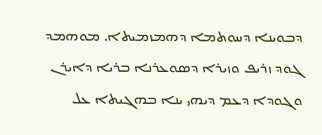ܕܒܘܝܢܐ ܕܚܘܬܡܐ ܕܗܡܙܡܝܬܐ. ܡܘܗܡܕ ܓܘܕ ܙܪܝܦ ܘܙܝܪܐ ܕܣܘܥܪܢܐ ܒܪܝܐ ܕܐܝܪܢ ܘܓܘܕܐ ܕܥܡ ܕܝܗܝ ܝܢܐ ܒܗܓܝܬܐ ܥܠ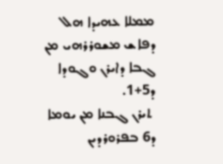ܡܡܠܐ ܥܗܝܕܐ ܗܠ ܕܦܐܫ ܡܫܘܪܪܗܝ ܡܢ ܓܒܐ ܕܐܝܪܢ ܘܓܘܕܐ ܕ5+1.
 ܬܝܪܢ ܓܒܢܐ ܡܢ ܝܘܡܐ ܕ6 ܒܦܪܘܪܕܝܢ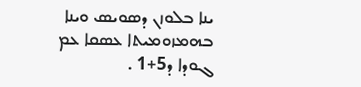ܝܢܐ ܒܠܘܙܢ ܕܣܘܝܣ ܘܝܢܐ ܒܗܡܙܘܡܝܬܐ ܥܣܩܐ ܥܡ ܓܘܕܐ ܕ5+1 .